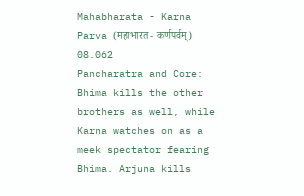Mahabharata - Karna Parva (महाभारत - कर्णपर्वम्)
08.062
Pancharatra and Core: Bhima kills the other brothers as well, while Karna watches on as a meek spectator fearing Bhima. Arjuna kills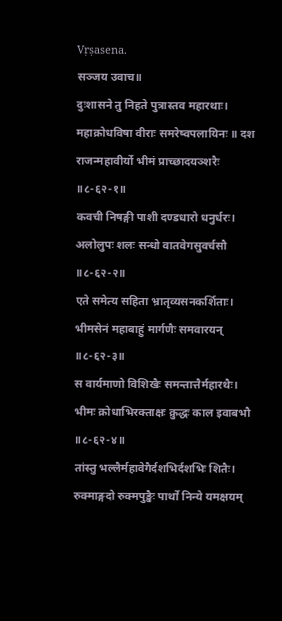Vṛṣasena.
सञ्जय उवाच॥
दुःशासने तु निहते पुत्रास्तव महारथाः। महाक्रोधविषा वीराः समरेष्वपलायिनः ॥ दश राजन्महावीर्यो भीमं प्राच्छादयञ्शरैः ॥८-६२-१॥
कवची निषङ्गी पाशी दण्डधारो धनुर्धरः। अलोलुपः शलः सन्धो वातवेगसुवर्चसौ ॥८-६२-२॥
एते समेत्य सहिता भ्रातृव्यसनकर्शिताः। भीमसेनं महाबाहुं मार्गणैः समवारयन् ॥८-६२-३॥
स वार्यमाणो विशिखैः समन्तात्तैर्महारथैः। भीमः क्रोधाभिरक्ताक्षः क्रुद्धः काल इवाबभौ ॥८-६२-४॥
तांस्तु भल्लैर्महावेगैर्दशभिर्दशभिः शितैः। रुक्माङ्गदो रुक्मपुङ्खैः पार्थो निन्ये यमक्षयम्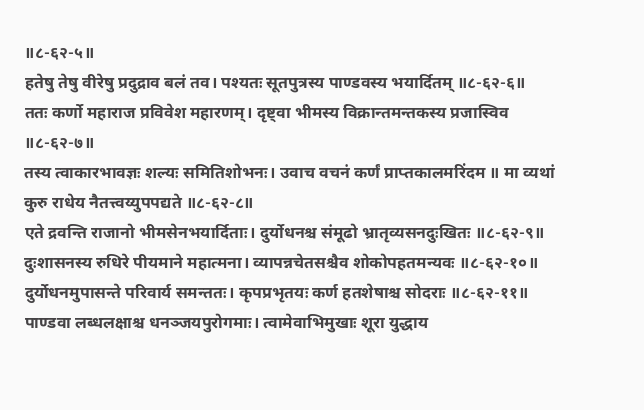॥८-६२-५॥
हतेषु तेषु वीरेषु प्रदुद्राव बलं तव। पश्यतः सूतपुत्रस्य पाण्डवस्य भयार्दितम् ॥८-६२-६॥
ततः कर्णो महाराज प्रविवेश महारणम्। दृष्ट्वा भीमस्य विक्रान्तमन्तकस्य प्रजास्विव ॥८-६२-७॥
तस्य त्वाकारभावज्ञः शल्यः समितिशोभनः। उवाच वचनं कर्णं प्राप्तकालमरिंदम ॥ मा व्यथां कुरु राधेय नैतत्त्वय्युपपद्यते ॥८-६२-८॥
एते द्रवन्ति राजानो भीमसेनभयार्दिताः। दुर्योधनश्च संमूढो भ्रातृव्यसनदुःखितः ॥८-६२-९॥
दुःशासनस्य रुधिरे पीयमाने महात्मना। व्यापन्नचेतसश्चैव शोकोपहतमन्यवः ॥८-६२-१०॥
दुर्योधनमुपासन्ते परिवार्य समन्ततः। कृपप्रभृतयः कर्ण हतशेषाश्च सोदराः ॥८-६२-११॥
पाण्डवा लब्धलक्षाश्च धनञ्जयपुरोगमाः। त्वामेवाभिमुखाः शूरा युद्धाय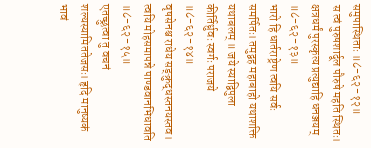समुपास्थिताः ॥८-६२-१२॥
स त्वं पुरुषशार्दूल पौरुषे महति स्थितः। क्षत्रधर्मं पुरस्कृत्य प्रत्युद्याहि धनञ्जयम् ॥८-६२-१३॥
भारो हि धार्तराष्ट्रेण त्वयि सर्वः समर्पितः। तमुद्वह महाबाहो यथाशक्ति यथाबलम् ॥ जये स्याद्विपुला कीर्तिर्ध्रुवः स्वर्गः पराजये ॥८-६२-१४॥
वृषसेनश्च राधेय सङ्क्रुद्धस्तनयस्तव। त्वयि मोहसमापन्ने पाण्डवानभिधावति ॥८-६२-१५॥
एतच्छ्रुत्वा तु वचनं शल्यस्यामिततेजसः। हृदि मानुष्यकं भावं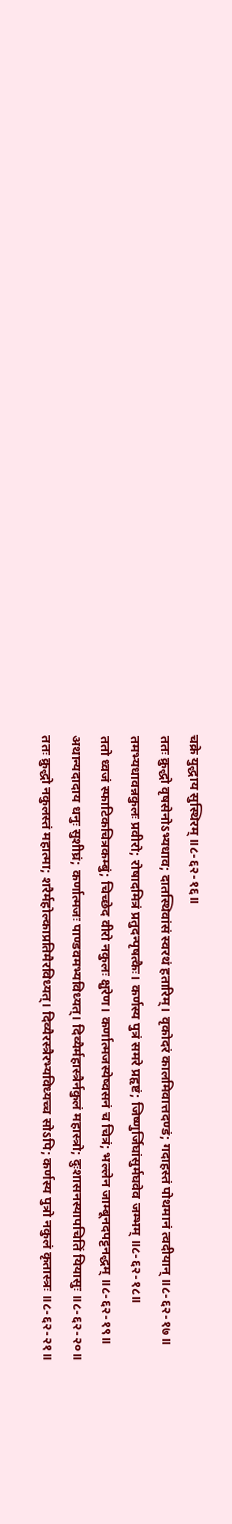चक्रे युद्धाय सुस्थिरम् ॥८-६२-१६॥
ततः क्रुद्धो वृषसेनोऽभ्यधाव; दातस्थिवांसं स्वरथं हतारिम्। वृकोदरं कालमिवात्तदण्डं; गदाहस्तं पोथमानं त्वदीयान् ॥८-६२-१७॥
तमभ्यधावन्नकुलः प्रवीरो; रोषादमित्रं प्रतुदन्पृषत्कैः। कर्णस्य पुत्रं समरे प्रहृष्टं; जिष्णुर्जिघांसुर्मघवेव जम्भम् ॥८-६२-१८॥
ततो ध्वजं स्फाटिकचित्रकम्बुं; चिच्छेद वीरो नकुलः क्षुरेण। कर्णात्मजस्येष्वसनं च चित्रं; भल्लेन जाम्बूनदपट्टनद्धम् ॥८-६२-१९॥
अथान्यदादाय धनुः सुशीघ्रं; कर्णात्मजः पाण्डवमभ्यविध्यत्। दिव्यैर्महास्त्रैर्नकुलं महास्त्रो; दुःशासनस्यापचितिं यियासुः ॥८-६२-२०॥
ततः क्रुद्धो नकुलस्तं महात्मा; शरैर्महोल्काप्रतिमैरविध्यत्। दिव्यैरस्त्रैरभ्यविध्यच्च सोऽपि; कर्णस्य पुत्रो नकुलं कृतास्त्रः ॥८-६२-२१॥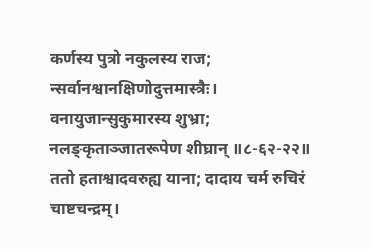कर्णस्य पुत्रो नकुलस्य राज; न्सर्वानश्वानक्षिणोदुत्तमास्त्रैः। वनायुजान्सुकुमारस्य शुभ्रा; नलङ्कृताञ्जातरूपेण शीघ्रान् ॥८-६२-२२॥
ततो हताश्वादवरुह्य याना; दादाय चर्म रुचिरं चाष्टचन्द्रम्।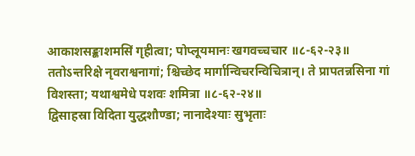आकाशसङ्काशमसिं गृहीत्वा; पोप्लूयमानः खगवच्चचार ॥८-६२-२३॥
ततोऽन्तरिक्षे नृवराश्वनागां; श्चिच्छेद मार्गान्विचरन्विचित्रान्। ते प्रापतन्नसिना गां विशस्ता; यथाश्वमेधे पशवः शमित्रा ॥८-६२-२४॥
द्विसाहस्रा विदिता युद्धशौण्डा; नानादेश्याः सुभृताः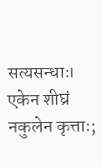सत्यसन्धाः। एकेन शीघ्रं नकुलेन कृत्ताः;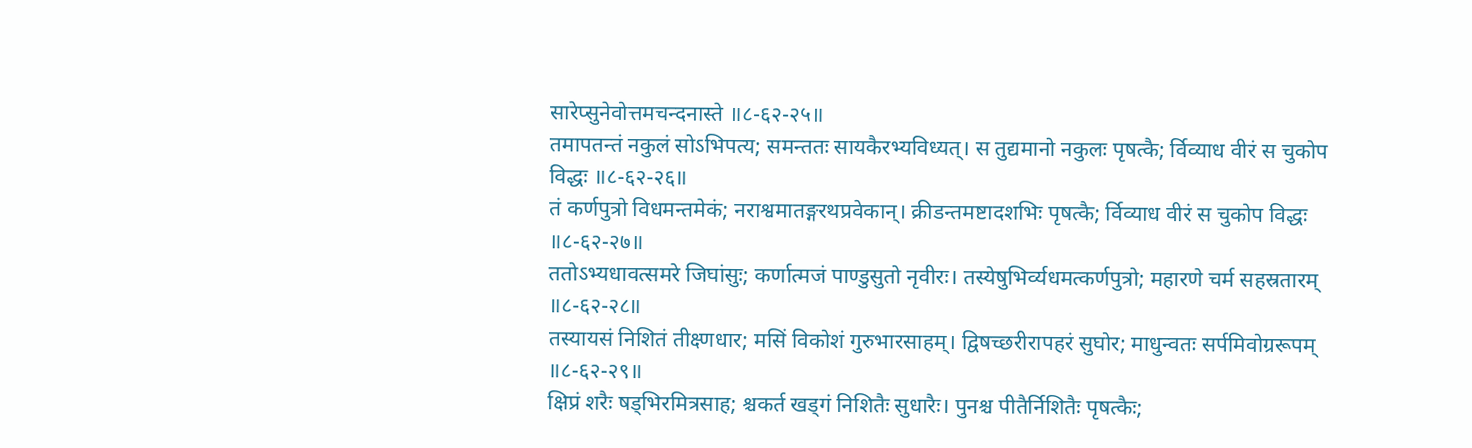सारेप्सुनेवोत्तमचन्दनास्ते ॥८-६२-२५॥
तमापतन्तं नकुलं सोऽभिपत्य; समन्ततः सायकैरभ्यविध्यत्। स तुद्यमानो नकुलः पृषत्कै; र्विव्याध वीरं स चुकोप विद्धः ॥८-६२-२६॥
तं कर्णपुत्रो विधमन्तमेकं; नराश्वमातङ्गरथप्रवेकान्। क्रीडन्तमष्टादशभिः पृषत्कै; र्विव्याध वीरं स चुकोप विद्धः ॥८-६२-२७॥
ततोऽभ्यधावत्समरे जिघांसुः; कर्णात्मजं पाण्डुसुतो नृवीरः। तस्येषुभिर्व्यधमत्कर्णपुत्रो; महारणे चर्म सहस्रतारम् ॥८-६२-२८॥
तस्यायसं निशितं तीक्ष्णधार; मसिं विकोशं गुरुभारसाहम्। द्विषच्छरीरापहरं सुघोर; माधुन्वतः सर्पमिवोग्ररूपम् ॥८-६२-२९॥
क्षिप्रं शरैः षड्भिरमित्रसाह; श्चकर्त खड्गं निशितैः सुधारैः। पुनश्च पीतैर्निशितैः पृषत्कैः;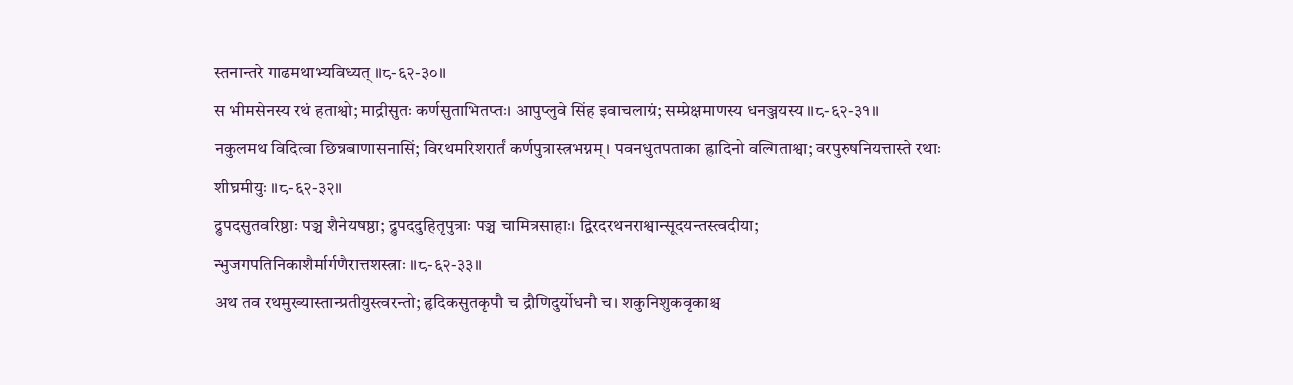स्तनान्तरे गाढमथाभ्यविध्यत् ॥८-६२-३०॥
स भीमसेनस्य रथं हताश्वो; माद्रीसुतः कर्णसुताभितप्तः। आपुप्लुवे सिंह इवाचलाग्रं; सम्प्रेक्षमाणस्य धनञ्जयस्य ॥८-६२-३१॥
नकुलमथ विदित्वा छिन्नबाणासनासिं; विरथमरिशरार्तं कर्णपुत्रास्त्रभग्नम्। पवनधुतपताका ह्रादिनो वल्गिताश्वा; वरपुरुषनियत्तास्ते रथाः शीघ्रमीयुः ॥८-६२-३२॥
द्रुपदसुतवरिष्ठाः पञ्च शैनेयषष्ठा; द्रुपददुहितृपुत्राः पञ्च चामित्रसाहाः। द्विरदरथनराश्वान्सूदयन्तस्त्वदीया; न्भुजगपतिनिकाशैर्मार्गणैरात्तशस्त्राः ॥८-६२-३३॥
अथ तव रथमुख्यास्तान्प्रतीयुस्त्वरन्तो; हृदिकसुतकृपौ च द्रौणिदुर्योधनौ च। शकुनिशुकवृकाश्च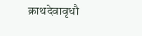क्राथदेवावृधौ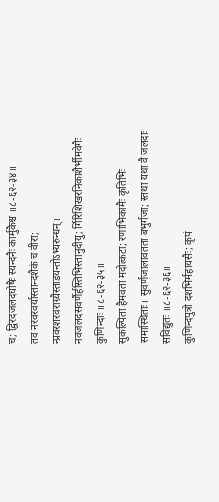च; द्विरदजलदघोषैः स्यन्दनैः कार्मुकैश्च ॥८-६२-३४॥
तव नरवरवर्यास्तान्दशैकं च वीरा; न्प्रवरशरवराग्र्यैस्ताडयन्तोऽभ्यरुन्धन्। नवजलदसवर्णैर्हस्तिभिस्तानुदीयु; र्गिरिशिखरनिकाशैर्भीमवेगैः कुणिन्दाः ॥८-६२-३५॥
सुकल्पिता हैमवता मदोत्कटा; रणाभिकामैः कृतिभिः समास्थिताः। सुवर्णजालावतता बभुर्गजा; स्तथा यथा वै जलदाः सविद्युतः ॥८-६२-३६॥
कुणिन्दपुत्रो दशभिर्महायसैः; कृपं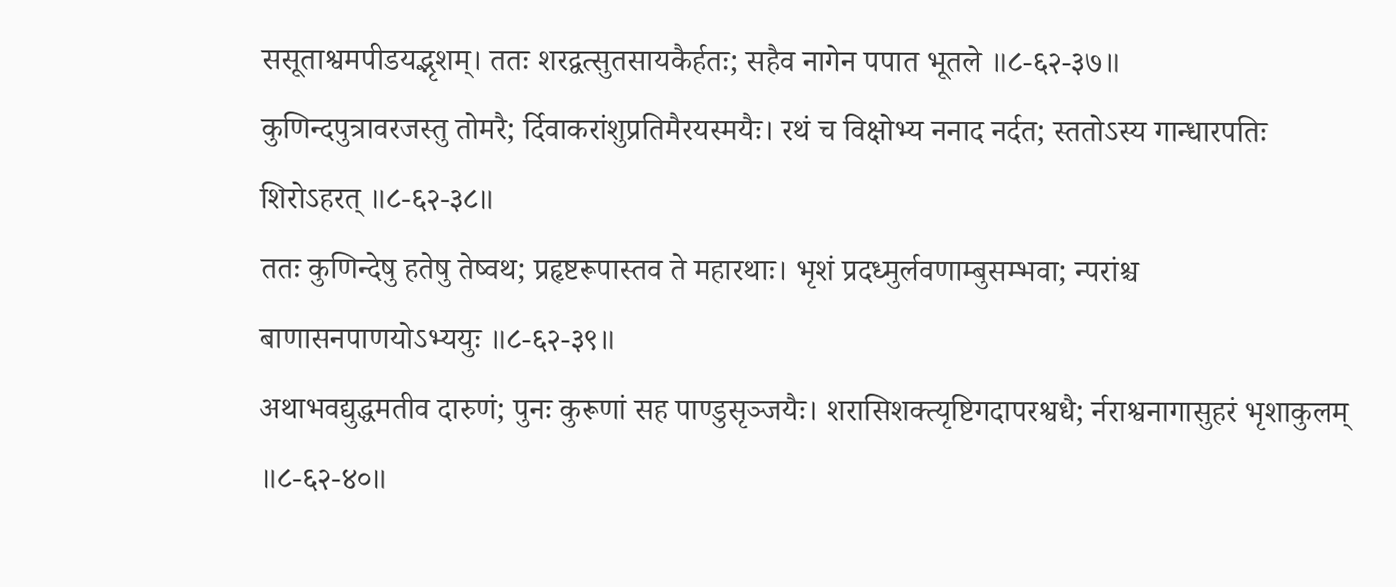ससूताश्वमपीडयद्भृशम्। ततः शरद्वत्सुतसायकैर्हतः; सहैव नागेन पपात भूतले ॥८-६२-३७॥
कुणिन्दपुत्रावरजस्तु तोमरै; र्दिवाकरांशुप्रतिमैरयस्मयैः। रथं च विक्षोभ्य ननाद नर्दत; स्ततोऽस्य गान्धारपतिः शिरोऽहरत् ॥८-६२-३८॥
ततः कुणिन्देषु हतेषु तेष्वथ; प्रहृष्टरूपास्तव ते महारथाः। भृशं प्रदध्मुर्लवणाम्बुसम्भवा; न्परांश्च बाणासनपाणयोऽभ्ययुः ॥८-६२-३९॥
अथाभवद्युद्धमतीव दारुणं; पुनः कुरूणां सह पाण्डुसृञ्जयैः। शरासिशक्त्यृष्टिगदापरश्वधै; र्नराश्वनागासुहरं भृशाकुलम् ॥८-६२-४०॥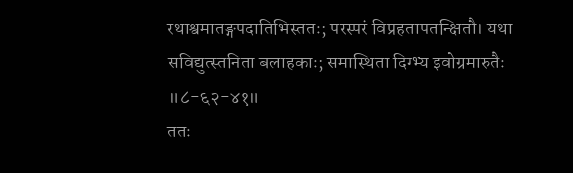रथाश्वमातङ्गपदातिभिस्ततः; परस्परं विप्रहतापतन्क्षितौ। यथा सविद्युत्स्तनिता बलाहकाः; समास्थिता दिग्भ्य इवोग्रमारुतैः ॥८-६२-४१॥
ततः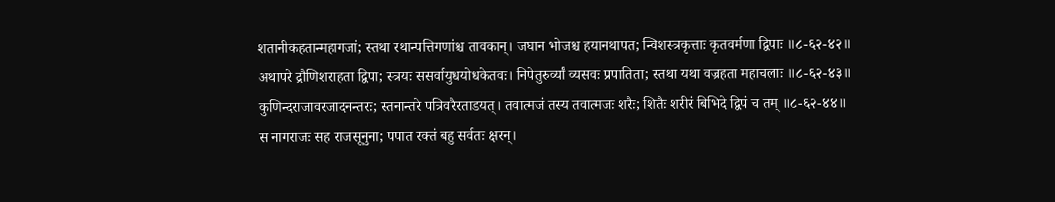शतानीकहतान्महागजां; स्तथा रथान्पत्तिगणांश्च तावकान्। जघान भोजश्च हयानथापत; न्विशस्त्रकृत्ताः कृतवर्मणा द्विपाः ॥८-६२-४२॥
अथापरे द्रौणिशराहता द्विपा; स्त्रयः ससर्वायुधयोधकेतवः। निपेतुरुर्व्यां व्यसवः प्रपातिता; स्तथा यथा वज्रहता महाचलाः ॥८-६२-४३॥
कुणिन्दराजावरजादनन्तरः; स्तनान्तरे पत्रिवरैरताडयत्। तवात्मजं तस्य तवात्मजः शरैः; शितैः शरीरं बिभिदे द्विपं च तम् ॥८-६२-४४॥
स नागराजः सह राजसूनुना; पपात रक्तं बहु सर्वतः क्षरन्।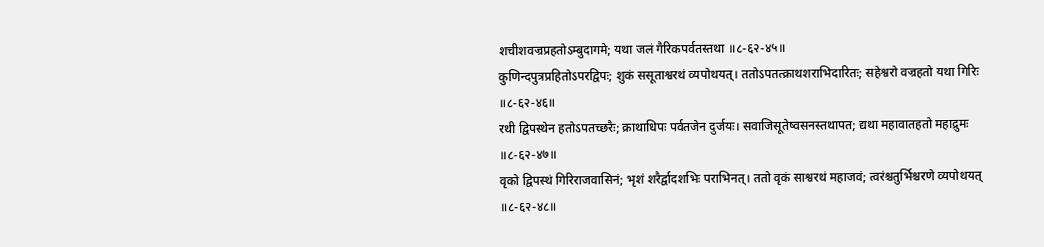शचीशवज्रप्रहतोऽम्बुदागमे; यथा जलं गैरिकपर्वतस्तथा ॥८-६२-४५॥
कुणिन्दपुत्रप्रहितोऽपरद्विपः; शुकं ससूताश्वरथं व्यपोथयत्। ततोऽपतत्क्राथशराभिदारितः; सहेश्वरो वज्रहतो यथा गिरिः ॥८-६२-४६॥
रथी द्विपस्थेन हतोऽपतच्छरैः; क्राथाधिपः पर्वतजेन दुर्जयः। सवाजिसूतेष्वसनस्तथापत; द्यथा महावातहतो महाद्रुमः ॥८-६२-४७॥
वृको द्विपस्थं गिरिराजवासिनं; भृशं शरैर्द्वादशभिः पराभिनत्। ततो वृकं साश्वरथं महाजवं; त्वरंश्चतुर्भिश्चरणे व्यपोथयत् ॥८-६२-४८॥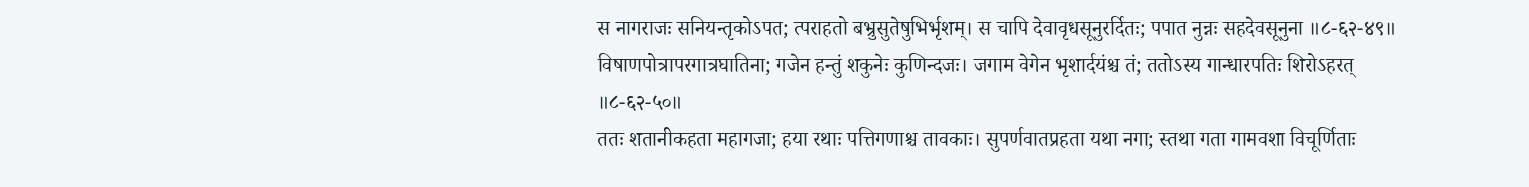स नागराजः सनियन्तृकोऽपत; त्पराहतो बभ्रुसुतेषुभिर्भृशम्। स चापि देवावृधसूनुरर्दितः; पपात नुन्नः सहदेवसूनुना ॥८-६२-४९॥
विषाणपोत्रापरगात्रघातिना; गजेन हन्तुं शकुनेः कुणिन्दजः। जगाम वेगेन भृशार्दयंश्च तं; ततोऽस्य गान्धारपतिः शिरोऽहरत् ॥८-६२-५०॥
ततः शतानीकहता महागजा; हया रथाः पत्तिगणाश्च तावकाः। सुपर्णवातप्रहता यथा नगा; स्तथा गता गामवशा विचूर्णिताः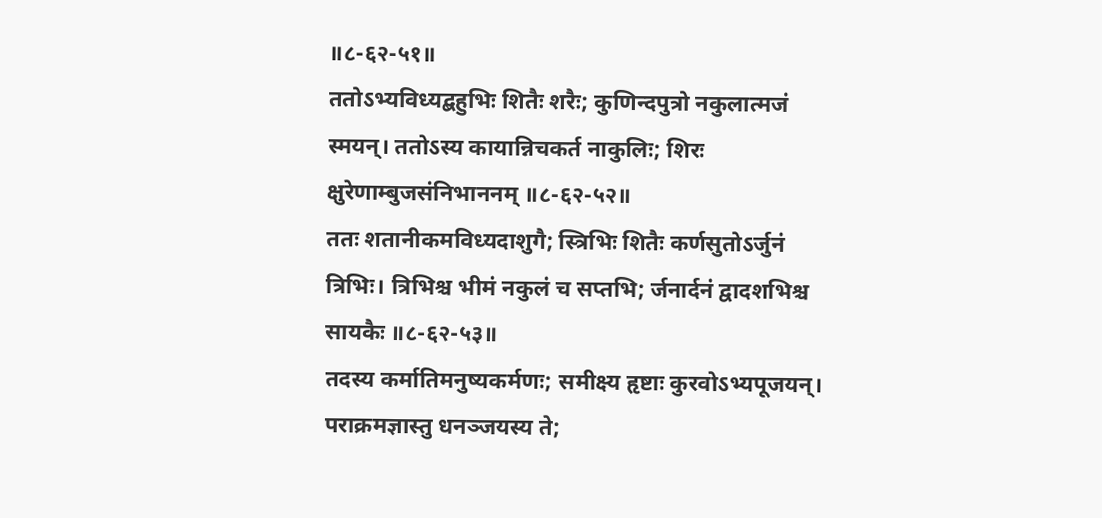॥८-६२-५१॥
ततोऽभ्यविध्यद्बहुभिः शितैः शरैः; कुणिन्दपुत्रो नकुलात्मजं स्मयन्। ततोऽस्य कायान्निचकर्त नाकुलिः; शिरः क्षुरेणाम्बुजसंनिभाननम् ॥८-६२-५२॥
ततः शतानीकमविध्यदाशुगै; स्त्रिभिः शितैः कर्णसुतोऽर्जुनं त्रिभिः। त्रिभिश्च भीमं नकुलं च सप्तभि; र्जनार्दनं द्वादशभिश्च सायकैः ॥८-६२-५३॥
तदस्य कर्मातिमनुष्यकर्मणः; समीक्ष्य हृष्टाः कुरवोऽभ्यपूजयन्। पराक्रमज्ञास्तु धनञ्जयस्य ते;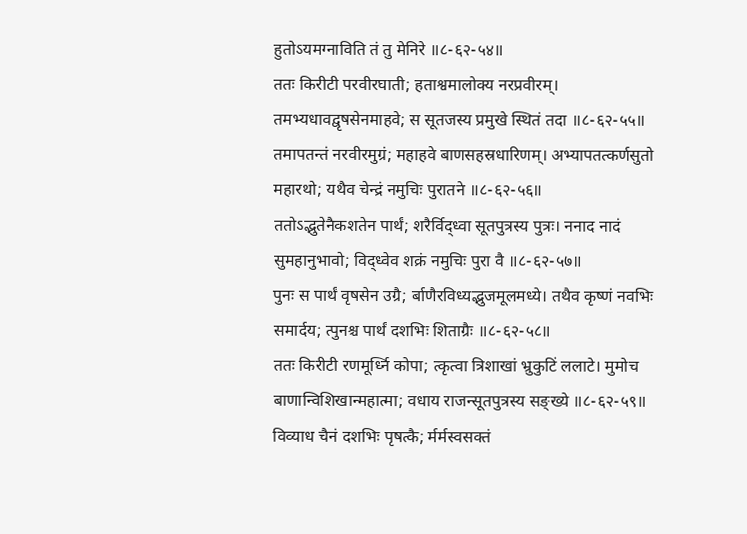हुतोऽयमग्नाविति तं तु मेनिरे ॥८-६२-५४॥
ततः किरीटी परवीरघाती; हताश्वमालोक्य नरप्रवीरम्। तमभ्यधावद्वृषसेनमाहवे; स सूतजस्य प्रमुखे स्थितं तदा ॥८-६२-५५॥
तमापतन्तं नरवीरमुग्रं; महाहवे बाणसहस्रधारिणम्। अभ्यापतत्कर्णसुतो महारथो; यथैव चेन्द्रं नमुचिः पुरातने ॥८-६२-५६॥
ततोऽद्भुतेनैकशतेन पार्थं; शरैर्विद्ध्वा सूतपुत्रस्य पुत्रः। ननाद नादं सुमहानुभावो; विद्ध्वेव शक्रं नमुचिः पुरा वै ॥८-६२-५७॥
पुनः स पार्थं वृषसेन उग्रै; र्बाणैरविध्यद्भुजमूलमध्ये। तथैव कृष्णं नवभिः समार्दय; त्पुनश्च पार्थं दशभिः शिताग्रैः ॥८-६२-५८॥
ततः किरीटी रणमूर्ध्नि कोपा; त्कृत्वा त्रिशाखां भ्रुकुटिं ललाटे। मुमोच बाणान्विशिखान्महात्मा; वधाय राजन्सूतपुत्रस्य सङ्ख्ये ॥८-६२-५९॥
विव्याध चैनं दशभिः पृषत्कै; र्मर्मस्वसक्तं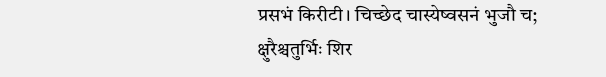प्रसभं किरीटी। चिच्छेद चास्येष्वसनं भुजौ च; क्षुरैश्चतुर्भिः शिर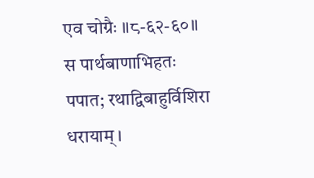एव चोग्रैः ॥८-६२-६०॥
स पार्थबाणाभिहतः पपात; रथाद्विबाहुर्विशिरा धरायाम्।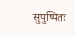सुपुष्पितः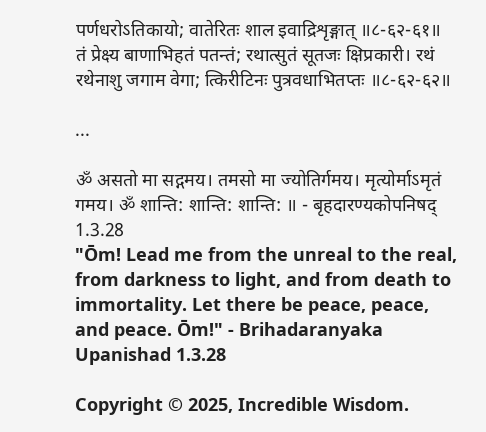पर्णधरोऽतिकायो; वातेरितः शाल इवाद्रिशृङ्गात् ॥८-६२-६१॥
तं प्रेक्ष्य बाणाभिहतं पतन्तं; रथात्सुतं सूतजः क्षिप्रकारी। रथं रथेनाशु जगाम वेगा; त्किरीटिनः पुत्रवधाभितप्तः ॥८-६२-६२॥

...

ॐ असतो मा सद्गमय। तमसो मा ज्योतिर्गमय। मृत्योर्माऽमृतं गमय। ॐ शान्ति: शान्ति: शान्ति: ॥ - बृहदारण्यकोपनिषद् 1.3.28
"Ōm! Lead me from the unreal to the real, from darkness to light, and from death to immortality. Let there be peace, peace, and peace. Ōm!" - Brihadaranyaka Upanishad 1.3.28

Copyright © 2025, Incredible Wisdom.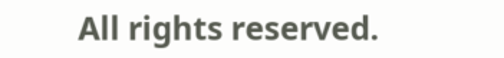All rights reserved.